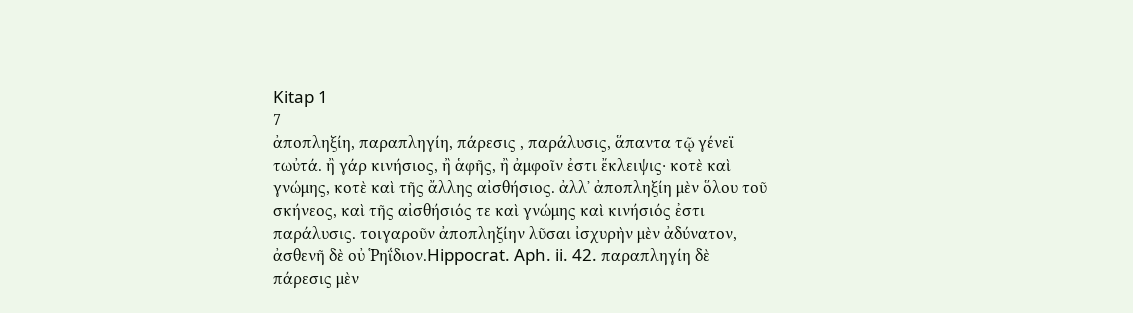Kitap 1
7
ἀποπληξίη, παραπληγίη, πάρεσις , παράλυσις, ἅπαντα τῷ γένεϊ τωὐτά. ἢ γάρ κινήσιος, ἢ ἁφῆς, ἢ ἀμφοῖν ἐστι ἔκλειψις· κοτὲ καὶ γνώμης, κοτὲ καὶ τῆς ἄλλης αἰσθήσιος. ἀλλʼ ἀποπληξίη μὲν ὅλου τοῦ σκήνεος, καὶ τῆς αἰσθήσιός τε καὶ γνώμης καὶ κινήσιός ἐστι παράλυσις. τοιγαροῦν ἀποπληξίην λῦσαι ἰσχυρὴν μὲν ἀδύνατον, ἀσθενῆ δὲ οὐ Ῥηΐδιον.Hippocrat. Aph. ii. 42. παραπληγίη δὲ πάρεσις μὲν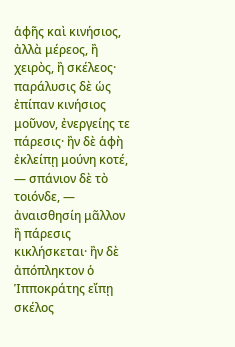ἁφῆς καὶ κινήσιος, ἀλλὰ μέρεος, ἢ χειρὸς, ἢ σκέλεος· παράλυσις δὲ ὡς ἐπίπαν κινήσιος μοῦνον, ἐνεργείης τε πάρεσις· ἢν δὲ ἁφὴ ἐκλείπῃ μούνη κοτέ, — σπάνιον δὲ τὸ τοιόνδε, — ἀναισθησίη μᾶλλον ἢ πάρεσις κικλήσκεται· ἢν δὲ ἀπόπληκτον ὁ Ἱπποκράτης εἴπῃ σκέλος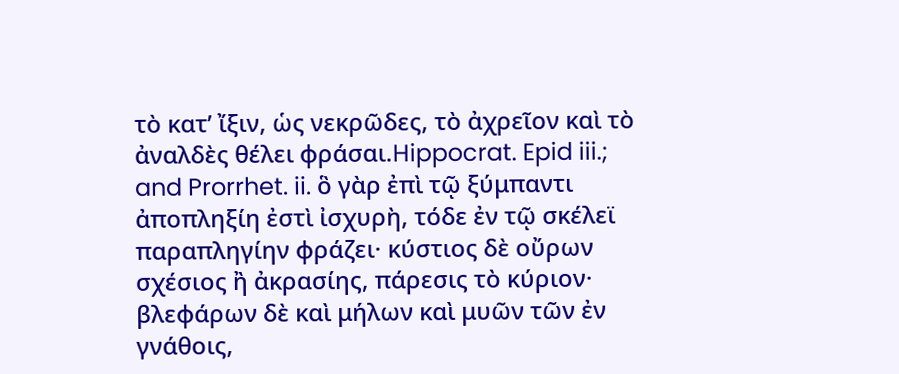τὸ κατʼ ἴξιν, ὡς νεκρῶδες, τὸ ἀχρεῖον καὶ τὸ ἀναλδὲς θέλει φράσαι.Hippocrat. Epid iii.; and Prorrhet. ii. ὃ γὰρ ἐπὶ τῷ ξύμπαντι ἀποπληξίη ἐστὶ ἰσχυρὴ, τόδε ἐν τῷ σκέλεϊ παραπληγίην φράζει· κύστιος δὲ οὔρων σχέσιος ἢ ἀκρασίης, πάρεσις τὸ κύριον· βλεφάρων δὲ καὶ μήλων καὶ μυῶν τῶν ἐν γνάθοις,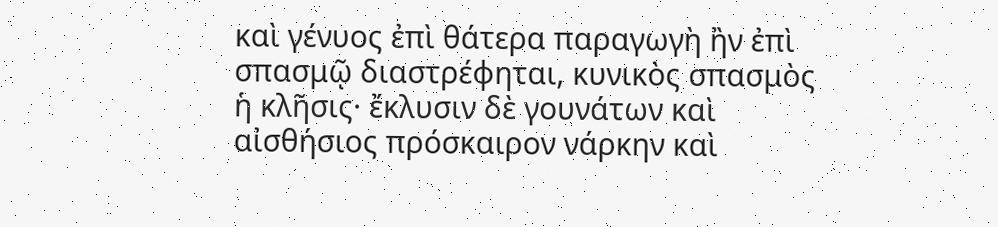καὶ γένυος ἐπὶ θάτερα παραγωγὴ ἢν ἐπὶ σπασμῷ διαστρέφηται, κυνικὸς σπασμὸς ἡ κλῆσις· ἔκλυσιν δὲ γουνάτων καὶ αἰσθήσιος πρόσκαιρον νάρκην καὶ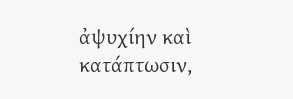ἀψυχίην καὶ κατάπτωσιν,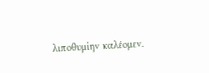λιποθυμίην καλέομεν.